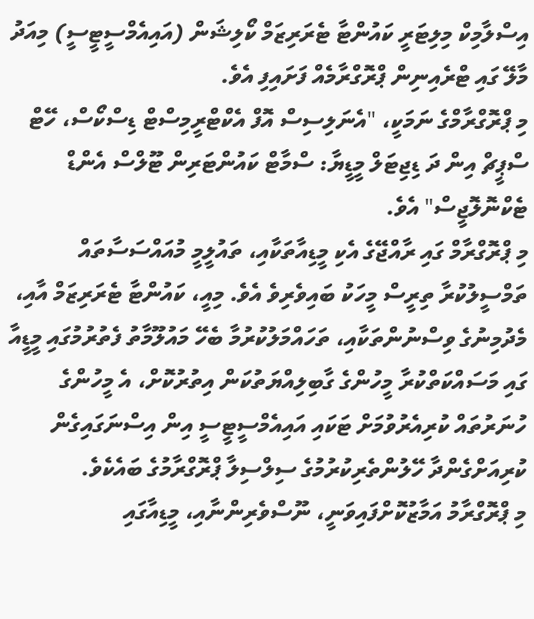އިސްލާމިކް މިލިޓަރީ ކައުންޓާ ޓެރަރިޒަމް ކޯލިޝަން (އައިއެމްސީޓީސީ) މިއަދު މާލޭ ގައި ޓްރެއިނިން ޕްރޮގްރާމެއް ފަށައިފި އެވެ.
މި ޕްރޮގްރާމްގެ ނަމަކީ، "އެނަލިސިސް އޮފް އެކްޓްރީމިސްޓް ޑިސްކޯސް، ހޭޓް ސްޕީޗް އިން ދަ ޑިޖިޓަލް މީޑީޔާ: ސްމާޓް ކައުންޓަރިން ޓޫލްސް އެންޑް ޓެކްނޮލޮޖީސް" އެވެ.
މި ޕްރޮގްރާމް ގައި ރާއްޖޭގެ އެކި މީޑިއާތަކާއި، ތައުލީމީ މުއައްސަސާތައް ތަމްސީލުކުރާ ތިރީސް މީހަކު ބައިވެރިވެ އެވެ. މިއީ، ކައުންޓާ ޓެރަރިޒަމް އާއި، މެދުމިނުގެ ވިސްނުންތަކާއި، ތަހައްމަލުކުރުމާ ބެހޭ މައުލޫމާތު ފެތުރުމުގައި މީޑީއާ ގައި މަސައްކަތްކުރާ މީހުންގެ ގާބިލިއްޔަތުކަން އިތުރުކޮށް، އެ މީހުންގެ ހުނަރުތައް ކުރިއެރުވުމަށް ޓަކައި އައިއެމްސީޓީސީ އިން އިސްނަގައިގެން ކުރިއަށްގެންދާ ހޭލުންތެރިކުރުމުގެ ސިލްސިލާ ޕްރޮގްރާމުގެ ބައެކެވެ.
މި ޕްރޮގްރާމު އަމާޒުކޮށްފައިވަނީ، ނޫސްވެރިންނާއި، މީޑިއާގައި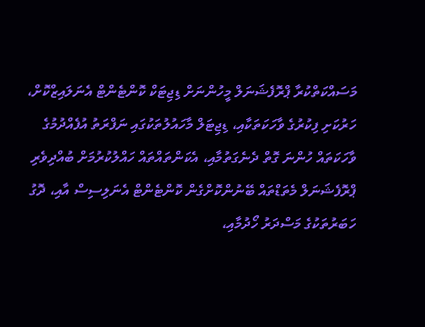މަސައްކަތްކުރާ ޕްރޮފެޝަނަލް މީހުންނަށް ޑިޖިޓަކް ކޮންޓެންޓް އެނަލައިޒްކޮށް، ހަރުކަށި ފިކުރުގެ ވާހަކަތަކާއި، ޑިޖިޓަލް މާހައުލުތަކުގައި ނަފްރަތު އުފެއްދުމުގެ ވާހަކަތައް ހުންނަ ގޮތް ދެނެގަތުމާއި، އެކަންތައްތައް ހައްލުކުރުމަށް ބުއްދިވެރި ޕްރޮފެޝަނަލް މެތަޑްތައް ބޭނުންކޮށްގެން ކޮންޓެންޓް އެނަލިސިސް އާއި، ދޮގު ހަބަރުތަކުގެ މަސްދަރު ހޯދުމާއި،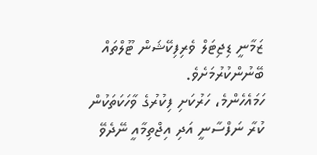ޒަމާނީ ޑިޖިޓަލް ވެރިފިކޭޝަން ޓޫލްތައް ބޭނުންކުރުމަށެވެ.
ހަމައެހެންމެ، ހަރުކަށި ފިކުރުގެ ވާހަކަތަކުން ކުރާ ނަފްސާނީ އަދި އިޖްތިމާއީ ނޭދެވޭ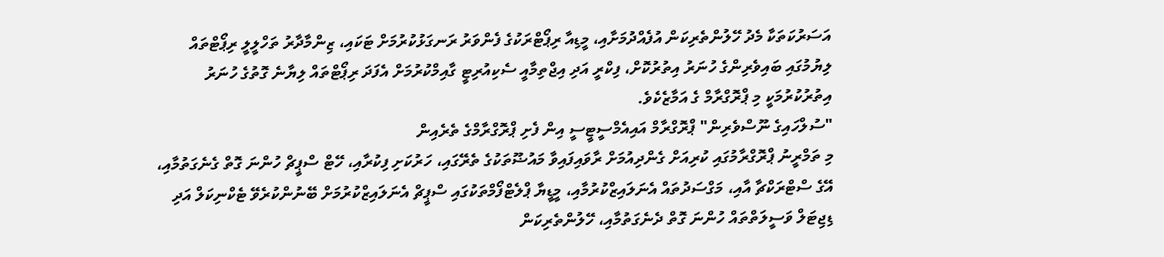އަސަރުކަތަކާ މެދު ހޭލުންތެރިކަން އުފެއްދުމަށާއި، މީޑިއާ ރިޕޯޓްރަކުގެ ފެންވަރު ރަނގަޅުކުރުމަށް ޓަކައި، ޒިންމާދާރު ތަހްލީލީ ރިޕޯޓްތައް ލިޔުމުގައި ބައިވެރިންގެ ހުނަރު އިތުރުކޮށް، ފިކްރީ އަދި އިޖްތިމާއީ ސެކިއުރިޓީ ގާއިމްކުރުމަށް އެފަދަ ރިޕޯޓްތައް ލިޔާނެ ގޮތުގެ ހުނަރު އިތުރުކުރުމަކީ މި ޕްރޮގްރާމް ގެ އަމާޒެކެވެ.
"ސުލްހައިގެ ނޫސްވެރިން" ޕްރޮގްރާމް އައިއެމްސީޓީސީ އިން ފެށި ޕްރޮގްރާމްގެ ތެރެއިން
މި ތަމްރީނު ޕްރޮގްރާމުގައި ކުރިއަށް ގެންދިއުމަށް ރާވައިފައިވާ މައުޟޫތަކުގެ ތެރޭގައި، ހަރުކަށި ފިކުރާއި، ހޭޓް ސްޕީޗް ހުންނަ ގޮތް ގެނެގަތުމާއި، އޭގެ ސްޓްރަކްޗާ އާއި، މަގްސަދުތައް އެނަލައިޒްކުރުމާއި، މީޑީޔާ ޕްލެޓްފޯމްތަކުގައި ސްޕީޗް އެނަލައިޒްކުރުމަށް ބޭނުންކުރެވޭ ޓެކްނިކަލް އަދި ޑިޖިޓަލް ވަސީލަތްތައް ހުންނަ ގޮތް ދެނެގަތުމާއި، ހޭލުންތެރިކަން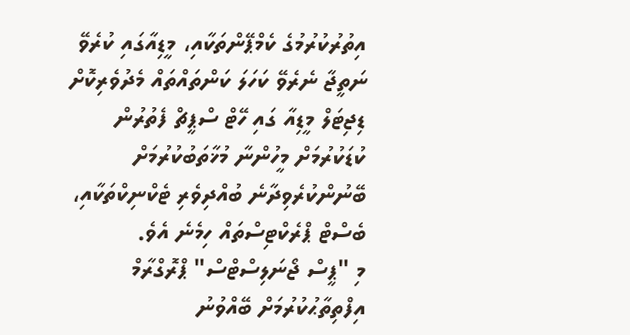އިތުރުކުރުމުގެ ކެމްޕޭންތަކާއި، މީޑިއާގައި ކުރެވޭ ނަތީޖާ ނެރެވޭ ކަހަލަ ކަންތައްތައް މެދުވެރިކޮށް ޑިޖިޓަލް މީޑިއާ ގައި ހޭޓް ސްޕީޗް ފެތުރުން ކުޑަކުރުމަށް މީހުންނާ މުޚާތަބުކުރުމަށް ބޭނުންކުރެވިދާނެ ބުއްދިވެރި ޓެކްނިކްތަކާއި، ބެސްޓް ޕްރެކްޓިސްތައް ހިމެނެ އެވެ.
މި "ޕީސް ޖޯނަލިސްޓްސް" ޕްރޮގްރާމް އިފްތިތާޙުކުރުމަށް ބޭއްވުނު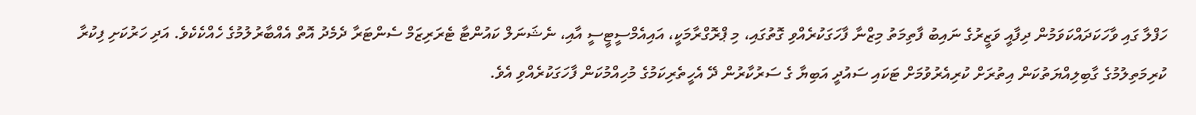ހަފްލާ ގައި ވާހަކަދައްކަވަމުން ދިފާއީ ވަޒީރުގެ ނައިބު ފާތިމަތު މިޒްނާ ފާހަގަކުރެއްވި ގޮތުގައި، މި ޕްރޮގްރާމަކީ، އައިއެމްސީޓީސީ އާއި، ނެޝަނަލް ކައުންޓާ ޓެރަރިޒަމް ސެންޓަރާ ދެމެދު އޮތް އެއްބާރުލުމުގެ ހެއްކެކެވެ. އަދި ހަރުކަށި ފިކުރާ ކުރިމަތިލުމުގެ ގާބިލިއްޔަތުކަން އިތުރަށް ކުރިއެރުވުމަށް ޓަކައި ސައުދީ އަބިޔާ ގެ ސަރުކާރުން ދޭ އެހީތެރިކަމުގެ މުހިއްމުކަން ފާހަގަކުރެއްވި އެވެ.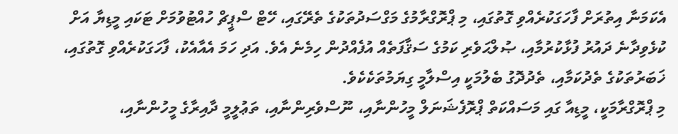އެކަމަނާ އިތުރަށް ފާހަގަކުރެއްވި ގޮތުގައި، މި ޕްރޮގްރާމުގެ މަގްސަދުތަކުގެ ތެރޭގައި، ހޭޓް ސްޕީޗް ހުއްޓުވުމަށް ޓަކައި މީޑިޔާ އަށް ކުޅެވިދާނެ ދައުރު ފުޅާކުރުމާއި، ޞުލްޙަވެރި ކަމުގެ ސަޤާފަތެއް އުފެއްދުން ހިމެނެ އެވެ. އަދި ހަމަ އެއާއެކު، ފާހަގަކުރެއްވި ގޮތުގައި، ޚަބަރުތަކުގެ ތެދުކަމާއި، ތެދުދޮގު ބެލުމަކީ އިސްލާމީ ގިޔަމުތަކެކެވެ.
މި ޕްރޮގްރާމަކީ، މީޑިއާ ގައި މަސައްކަތް ޕްރޮފެޝަނަލް މީހުންނާއި، ނޫސްވެރިންނާއި، ތަޢުލީމީ ދާއިރާގެ މީހުންނާއި،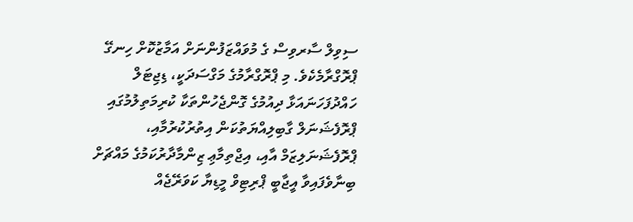ސިވިލް ސާރވިސް ގެ މުވައްޒަފުންނަށް އަމާޒުކޮށް ހިނގޭ ޕްރޮގްރާމެކެވެ. މި ޕްރޮގްރާމުގެ މަގްސަދަކީ، ޑިޖިޓަލް ހައްދުފަހަނައަޅާ ދިއުމުގެ ގޮންޖެހުންތަކާ ކުރިމަތިލުމުގައި ޕްރޮފެޝަނަލް ގާބިލިއްޔަތުކަން އިތުރުކުރުމާއި، ޕްރޮފެޝަނަލިޒަމް އާއި، އިޖްތިމާޢި ޒިންމާދާރުކަމުގެ މައްޗަށް ބިނާވެފައިވާ އީޖާބީ ޕްރިޓިވް މީޑިޔާ ކަވަރޭޖެއް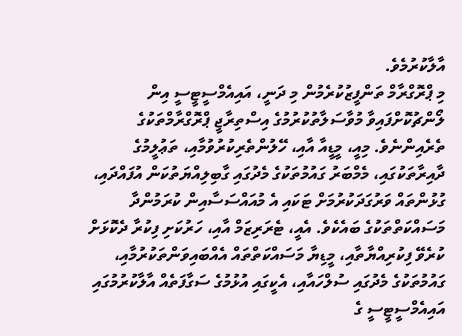އާލާކުރުމެވެ.
މި ޕްރޮގްރާމް ތަންފީޒުކުރެމުން މި ދަނީ، އައިއެމްސީޓީސީ އިން ލޯންޗުކޮށްފައިވާ މުވާސަލާތުކުރުމުގެ އިސްތިރާޖީ ޕްރޮގްރާމްތަކުގެ ތެރެއިންނެވެ. މިއީ، މީޑީއާ އާއި، ހޭލުންތެރިކުރުވުމާއި، ތަޢުލީމުގެ ދާއިރާތަކުގައި، މެމްބަރު ގައުމުތަކުގެ މެދުގައި ގާބިލިއްޔަތުކަން އުފައްދައި، ގުޅުންތައް ވަރުގަދަކުރުމަށް ޓަކައި އެ މުއައްސަސާއިން ކުރަމުންދާ މަސައްކަތްތަކުގެ ބައެކެވެ. އެއީ، ޓެރަރިޒަމް އާއި، ހަރުކަށި ފިކުރާ ދެކޮޅަށް ކުރެވޭ ފިކުރިއްޔާތާއި، މީޑިޔާ މަސައްކަތްތައް އެއްބައިވަންތަކުރުމާއި، ގައުމުތަކުގެ މެދުގައި ސުލްހައާއި، އެކީގައި އުޅުމުގެ ސަގާފަތެއް އާލާކުރުމުގައި އައިއެމްސީޓީސީ ގެ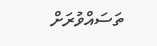ތަސައްވުރަށް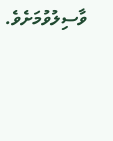ވާސިލުވުމަށެވެ.